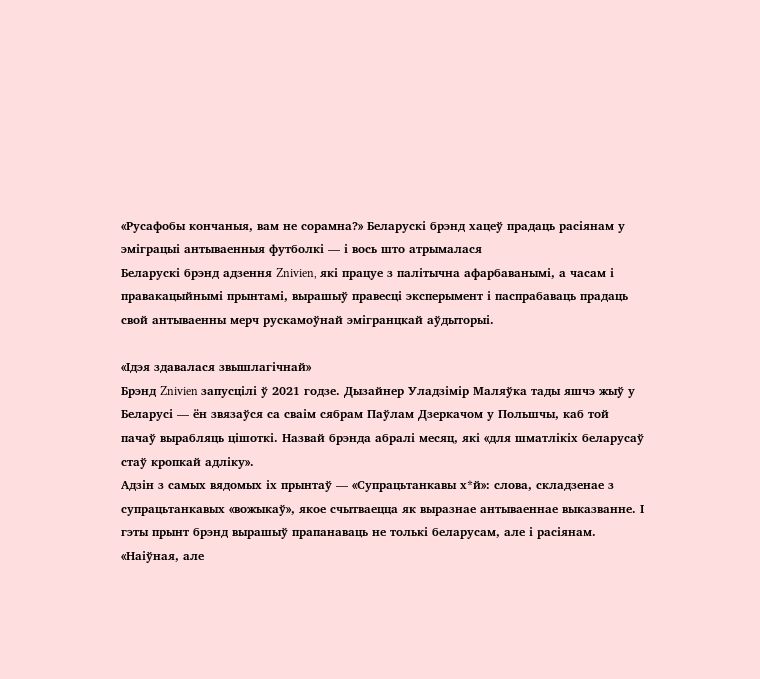«Русафобы кончаныя, вам не сорамна?» Беларускі брэнд хацеў прадаць расіянам у эміграцыі антываенныя футболкі — і вось што атрымалася
Беларускі брэнд адзення Znivien, які працуе з палітычна афарбаванымі, а часам і правакацыйнымі прынтамі, вырашыў правесці эксперымент і паспрабаваць прадаць свой антываенны мерч рускамоўнай эмігранцкай аўдыторыі.

«Ідэя здавалася звышлагічнай»
Брэнд Znivien запусцілі ў 2021 годзе. Дызайнер Уладзімір Маляўка тады яшчэ жыў у Беларусі — ён звязаўся са сваім сябрам Паўлам Дзеркачом у Польшчы, каб той пачаў вырабляць цішоткі. Назвай брэнда абралі месяц, які «для шматлікіх беларусаў стаў кропкай адліку».
Адзін з самых вядомых іх прынтаў — «Супрацьтанкавы х*й»: слова, складзенае з супрацьтанкавых «вожыкаў», якое счытваецца як выразнае антываеннае выказванне. І гэты прынт брэнд вырашыў прапанаваць не толькі беларусам, але і расіянам.
«Наіўная, але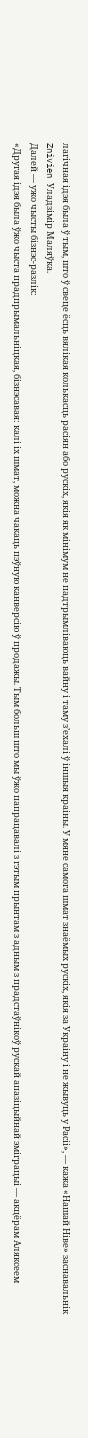лагічная ідэя была ў тым, што ў свеце ёсць вялікая колькасць расіян або рускіх, якія як мінімум не падтрымліваюць вайну і таму з’ехалі ў іншыя краіны. У мяне самога шмат знаёмых рускіх, якія за Украіну і не жывуць у Расіі», — кажа «Нашай Ніве» заснавальнік Znivien Уладзімір Маляўка.
Далей — ужо чысты бізнэс-разлік:
«Другая ідэя была ўжо чыста прадпрымальніцкая, бізнэсавая: калі іх шмат, можна чакаць пэўную канверсію ў продажы. Тым больш што мы ўжо папрацавалі з гэтым прынтам з адным з прадстаўнікоў рускай апазіцыйнай эміграцыі — акцёрам Аляксеем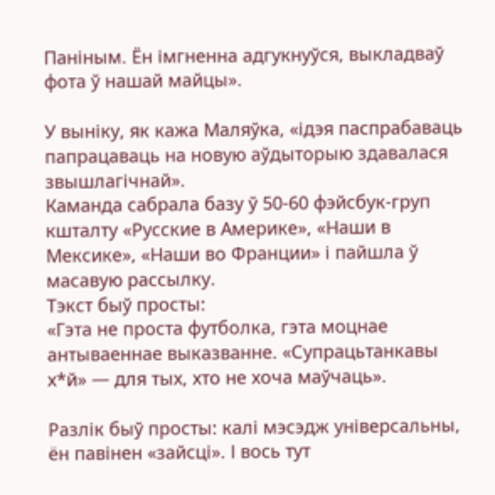Паніным. Ён імгненна адгукнуўся, выкладваў фота ў нашай майцы».

У выніку, як кажа Маляўка, «ідэя паспрабаваць папрацаваць на новую аўдыторыю здавалася звышлагічнай».
Каманда сабрала базу ў 50‑60 фэйсбук-груп кшталту «Русские в Америке», «Наши в Мексике», «Наши во Франции» і пайшла ў масавую рассылку.
Тэкст быў просты:
«Гэта не проста футболка, гэта моцнае антываеннае выказванне. «Супрацьтанкавы х*й» — для тых, хто не хоча маўчаць».

Разлік быў просты: калі мэсэдж універсальны, ён павінен «зайсці». І вось тут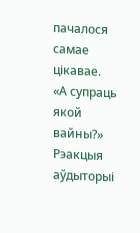пачалося самае цікавае.
«А супраць якой вайны?»
Рэакцыя аўдыторыі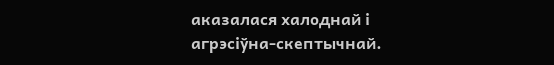аказалася халоднай і агрэсіўна-скептычнай.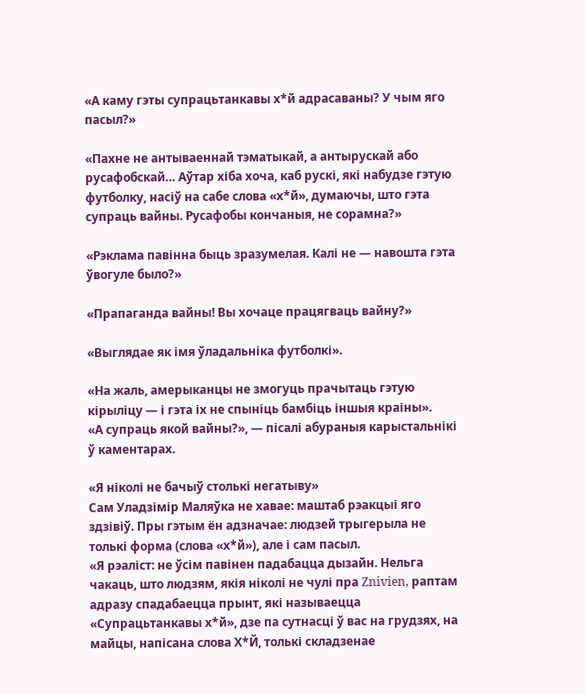«А каму гэты супрацьтанкавы х*й адрасаваны? У чым яго пасыл?»

«Пахне не антываеннай тэматыкай, а антырускай або русафобскай… Аўтар хіба хоча, каб рускі, які набудзе гэтую футболку, насіў на сабе слова «х*й», думаючы, што гэта супраць вайны. Русафобы кончаныя, не сорамна?»

«Рэклама павінна быць зразумелая. Калі не — навошта гэта ўвогуле было?»

«Прапаганда вайны! Вы хочаце працягваць вайну?»

«Выглядае як імя ўладальніка футболкі».

«На жаль, амерыканцы не змогуць прачытаць гэтую кірыліцу — і гэта іх не спыніць бамбіць іншыя краіны».
«А супраць якой вайны?», — пісалі абураныя карыстальнікі ў каментарах.

«Я ніколі не бачыў столькі негатыву»
Сам Уладзімір Маляўка не хавае: маштаб рэакцыі яго здзівіў. Пры гэтым ён адзначае: людзей трыгерыла не толькі форма (слова «х*й»), але і сам пасыл.
«Я рэаліст: не ўсім павінен падабацца дызайн. Нельга чакаць, што людзям, якія ніколі не чулі пра Znivien, раптам адразу спадабаецца прынт, які называецца «Супрацьтанкавы х*й», дзе па сутнасці ў вас на грудзях, на майцы, напісана слова Х*Й, толькі складзенае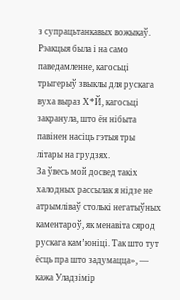з супрацьтанкавых вожыкаў.
Рэакцыя была і на само паведамленне, кагосьці трыгерыў звыклы для рускага вуха выраз Х*Й, кагосьці закранула, што ён нібыта павінен насіць гэтыя тры літары на грудзях.
За ўвесь мой досвед такіх халодных рассылак я нідзе не атрымліваў столькі негатыўных каментароў, як менавіта сярод рускага кам’юніці. Так што тут ёсць пра што задумацца», — кажа Уладзімір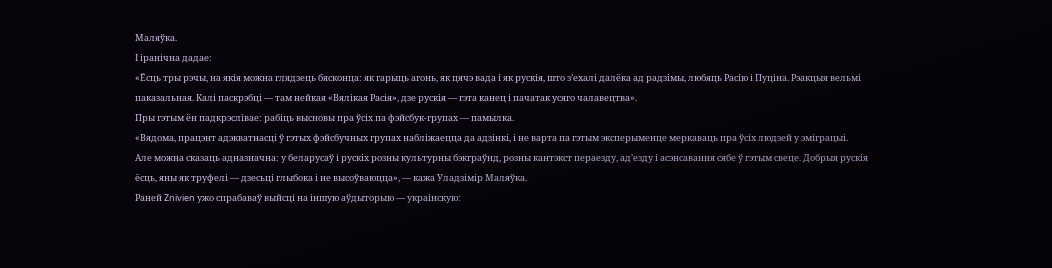Маляўка.
І іранічна дадае:
«Ёсць тры рэчы, на якія можна глядзець бясконца: як гарыць агонь, як цячэ вада і як рускія, што з’ехалі далёка ад радзімы, любяць Расію і Пуціна. Рэакцыя вельмі паказальная. Калі паскрэбці — там нейкая «Вялікая Расія», дзе рускія — гэта канец і пачатак усяго чалавецтва».
Пры гэтым ён падкрэслівае: рабіць высновы пра ўсіх па фэйсбук-групах — памылка.
«Вядома, працэнт адэкватнасці ў гэтых фэйсбучных групах набліжаецца да адзінкі, і не варта па гэтым эксперыменце меркаваць пра ўсіх людзей у эміграцыі.
Але можна сказаць адназначна: у беларусаў і рускіх розны культурны бэкграўнд, розны кантэкст пераезду, ад’езду і асэнсавання сябе ў гэтым свеце. Добрыя рускія ёсць, яны як труфелі — дзесьці глыбока і не высоўваюцца», — кажа Уладзімір Маляўка.
Раней Znivien ужо спрабаваў выйсці на іншую аўдыторыю — украінскую: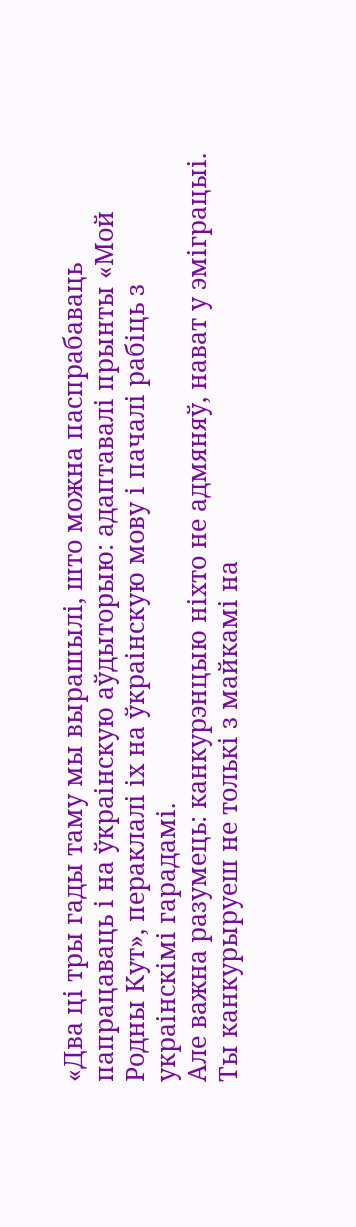«Два ці тры гады таму мы вырашылі, што можна паспрабаваць папрацаваць і на ўкраінскую аўдыторыю: адаптавалі прынты «Мой Родны Кут», пераклалі іх на ўкраінскую мову і пачалі рабіць з украінскімі гарадамі.
Але важна разумець: канкурэнцыю ніхто не адмяняў, нават у эміграцыі. Ты канкурыруеш не толькі з майкамі на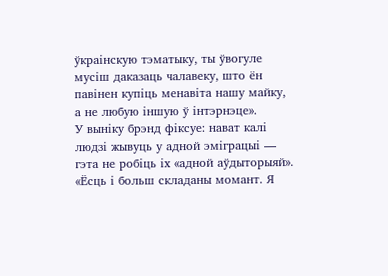ўкраінскую тэматыку, ты ўвогуле мусіш даказаць чалавеку, што ён павінен купіць менавіта нашу майку, а не любую іншую ў інтэрнэце».
У выніку брэнд фіксуе: нават калі людзі жывуць у адной эміграцыі — гэта не робіць іх «адной аўдыторыяй».
«Ёсць і больш складаны момант. Я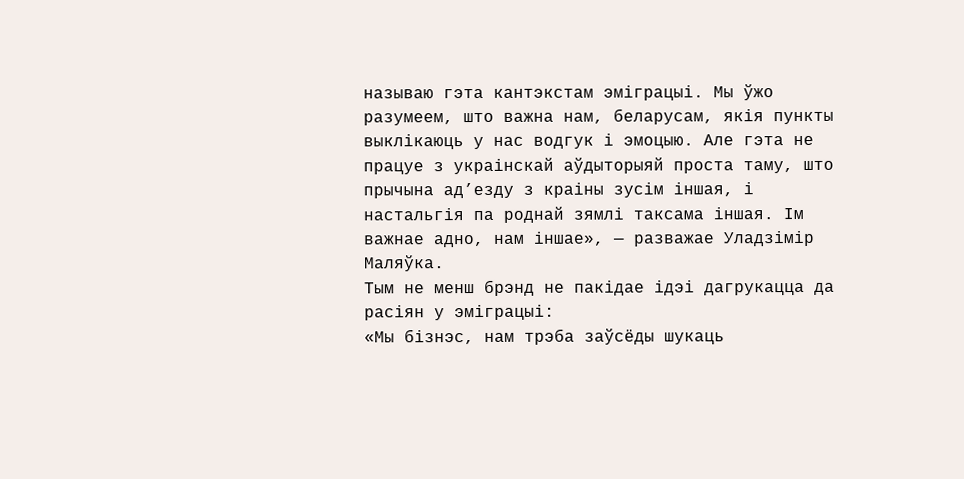называю гэта кантэкстам эміграцыі. Мы ўжо разумеем, што важна нам, беларусам, якія пункты выклікаюць у нас водгук і эмоцыю. Але гэта не працуе з украінскай аўдыторыяй проста таму, што прычына ад’езду з краіны зусім іншая, і настальгія па роднай зямлі таксама іншая. Ім важнае адно, нам іншае», — разважае Уладзімір Маляўка.
Тым не менш брэнд не пакідае ідэі дагрукацца да расіян у эміграцыі:
«Мы бізнэс, нам трэба заўсёды шукаць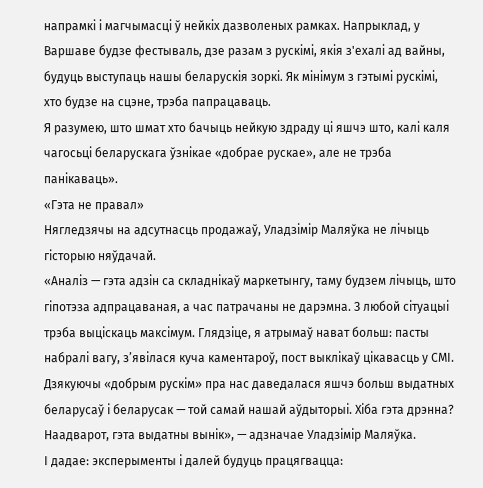напрамкі і магчымасці ў нейкіх дазволеных рамках. Напрыклад, у Варшаве будзе фестываль, дзе разам з рускімі, якія з'ехалі ад вайны, будуць выступаць нашы беларускія зоркі. Як мінімум з гэтымі рускімі, хто будзе на сцэне, трэба папрацаваць.
Я разумею, што шмат хто бачыць нейкую здраду ці яшчэ што, калі каля чагосьці беларускага ўзнікае «добрае рускае», але не трэба панікаваць».
«Гэта не правал»
Нягледзячы на адсутнасць продажаў, Уладзімір Маляўка не лічыць гісторыю няўдачай.
«Аналіз — гэта адзін са складнікаў маркетынгу, таму будзем лічыць, што гіпотэза адпрацаваная, а час патрачаны не дарэмна. З любой сітуацыі трэба выціскаць максімум. Глядзіце, я атрымаў нават больш: пасты набралі вагу, з’явілася куча каментароў, пост выклікаў цікавасць у СМІ. Дзякуючы «добрым рускім» пра нас даведалася яшчэ больш выдатных беларусаў і беларусак — той самай нашай аўдыторыі. Хіба гэта дрэнна? Наадварот, гэта выдатны вынік», — адзначае Уладзімір Маляўка.
І дадае: эксперыменты і далей будуць працягвацца: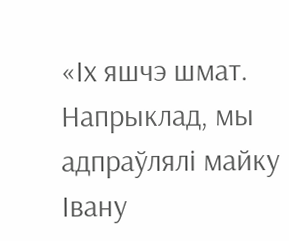«Іх яшчэ шмат. Напрыклад, мы адпраўлялі майку Івану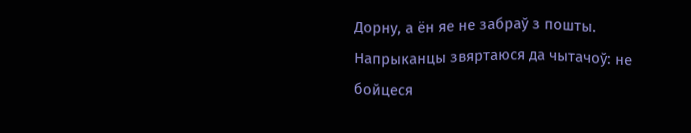Дорну, а ён яе не забраў з пошты.
Напрыканцы звяртаюся да чытачоў: не бойцеся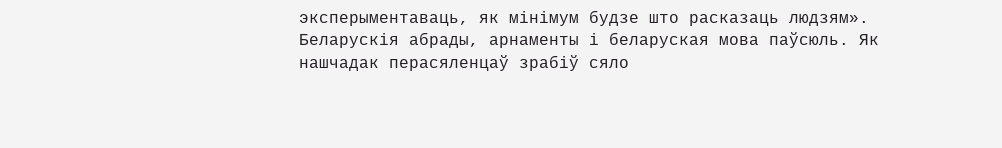эксперыментаваць, як мінімум будзе што расказаць людзям».
Беларускія абрады, арнаменты і беларуская мова паўсюль. Як нашчадак перасяленцаў зрабіў сяло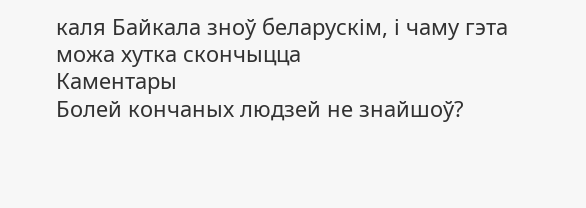каля Байкала зноў беларускім, і чаму гэта можа хутка скончыцца
Каментары
Болей кончаных людзей не знайшоў?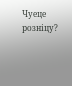Чуеце розніцу?